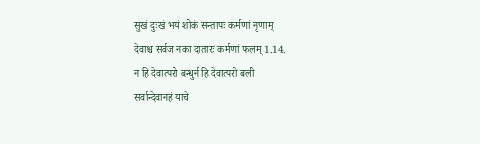सुखं दुःखं भयं शोकं सन्तापः कर्मणां नृणाम्
देवाश्च सर्वज नका दातारः कर्मणां फलम् 1.14.
न हि देवात्परो बन्धुर्न हि देवात्परो बली
सर्वान्देवानहं याचे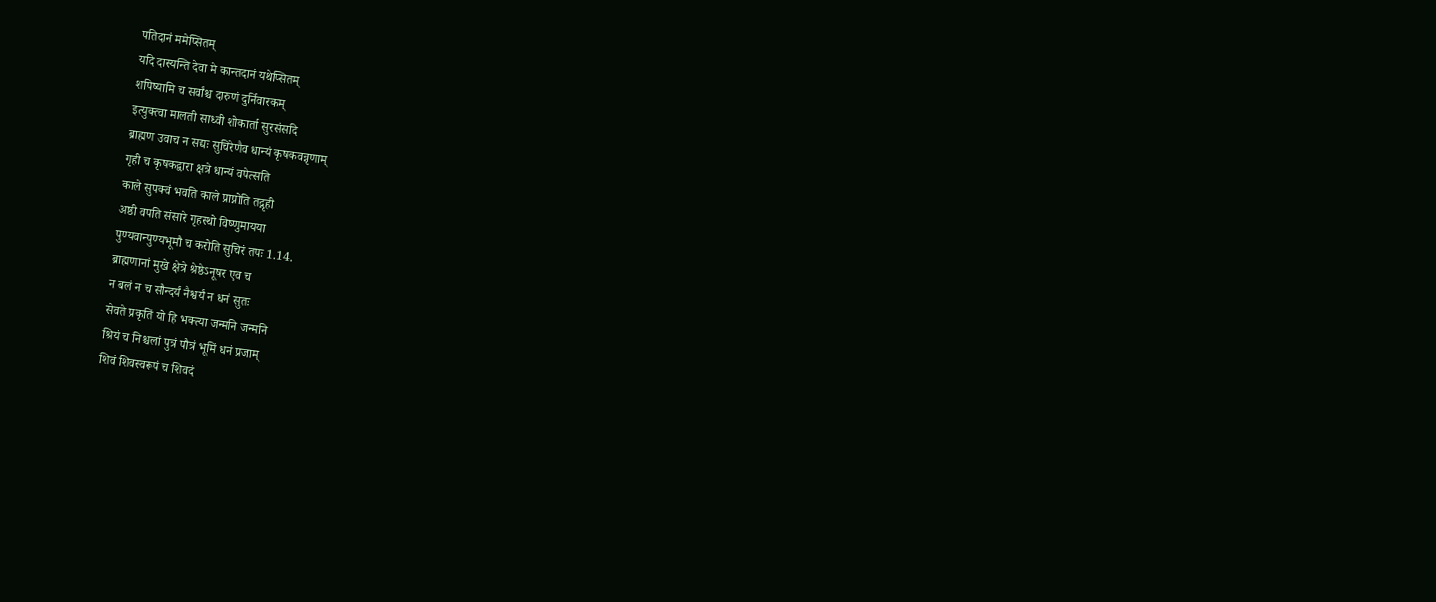पतिदानं ममेप्सितम्
यदि दास्यन्ति देवा मे कान्तदानं यथेप्सितम्
शपिष्यामि च सर्वांश्च दारुणं दुर्निवारकम्
इत्युक्त्वा मालती साध्वी शोकार्ता सुरसंसदि
ब्राह्मण उवाच न सद्यः सुचिरेणैव धान्यं कृषकवन्नृणाम्
गृही च कृषकद्वारा क्षत्रे धान्यं वपेत्सति
काले सुपक्वं भवति काले प्राप्नोति तद्गृही
अष्ठी वपति संसारे गृहस्थो विष्णुमायया
पुण्यवान्पुण्यभूमौ च करोति सुचिरं तपः 1.14.
ब्राह्मणानां मुखे क्षेत्रे श्रेष्ठेऽनूषर एव च
न बलं न च सौन्दर्यं नैश्वर्यं न धनं सुतः
सेवते प्रकृतिं यो हि भक्त्या जन्मनि जन्मनि
श्रियं च निश्चलां पुत्रं पौत्रं भूमिं धनं प्रजाम्
शिवं शिवस्वरूपं च शिवदं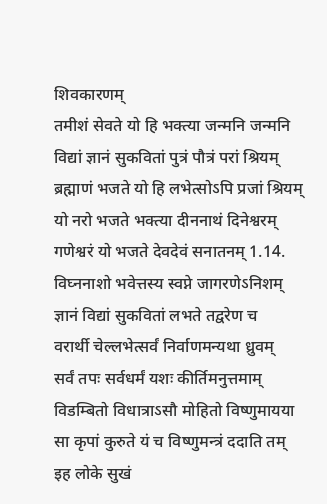शिवकारणम्
तमीशं सेवते यो हि भक्त्या जन्मनि जन्मनि
विद्यां ज्ञानं सुकवितां पुत्रं पौत्रं परां श्रियम्
ब्रह्माणं भजते यो हि लभेत्सोऽपि प्रजां श्रियम्
यो नरो भजते भक्त्या दीननाथं दिनेश्वरम्
गणेश्वरं यो भजते देवदेवं सनातनम् 1.14.
विघ्ननाशो भवेत्तस्य स्वप्ने जागरणेऽनिशम्
ज्ञानं विद्यां सुकवितां लभते तद्वरेण च
वरार्थी चेल्लभेत्सर्वं निर्वाणमन्यथा ध्रुवम्
सर्वं तपः सर्वधर्मं यशः कीर्तिमनुत्तमाम्
विडम्बितो विधात्राऽसौ मोहितो विष्णुमायया
सा कृपां कुरुते यं च विष्णुमन्त्रं ददाति तम्
इह लोके सुखं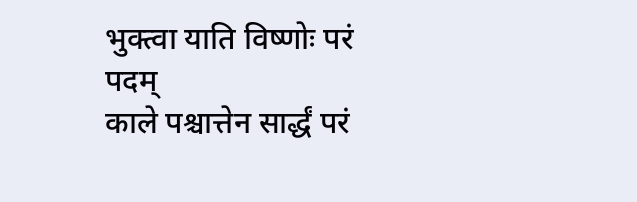भुक्त्वा याति विष्णोः परं पदम्
काले पश्चात्तेन सार्द्धं परं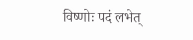विष्णोः पदं लभेत्